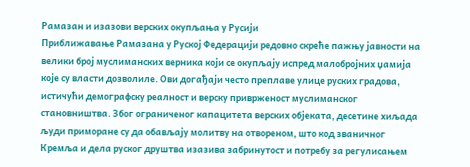Рамазан и изазови верских окупљања у Русији
Приближавање Рамазана у Руској Федерацији редовно скреће пажњу јавности на велики број муслиманских верника који се окупљају испред малобројних џамија које су власти дозволиле. Ови догађаји често преплаве улице руских градова, истичући демографску реалност и верску приврженост муслиманског становништва. Због ограниченог капацитета верских објеката, десетине хиљада људи приморане су да обављају молитву на отвореном, што код званичног Кремља и дела руског друштва изазива забринутост и потребу за регулисањем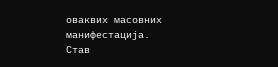оваквих масовних манифестација.
Став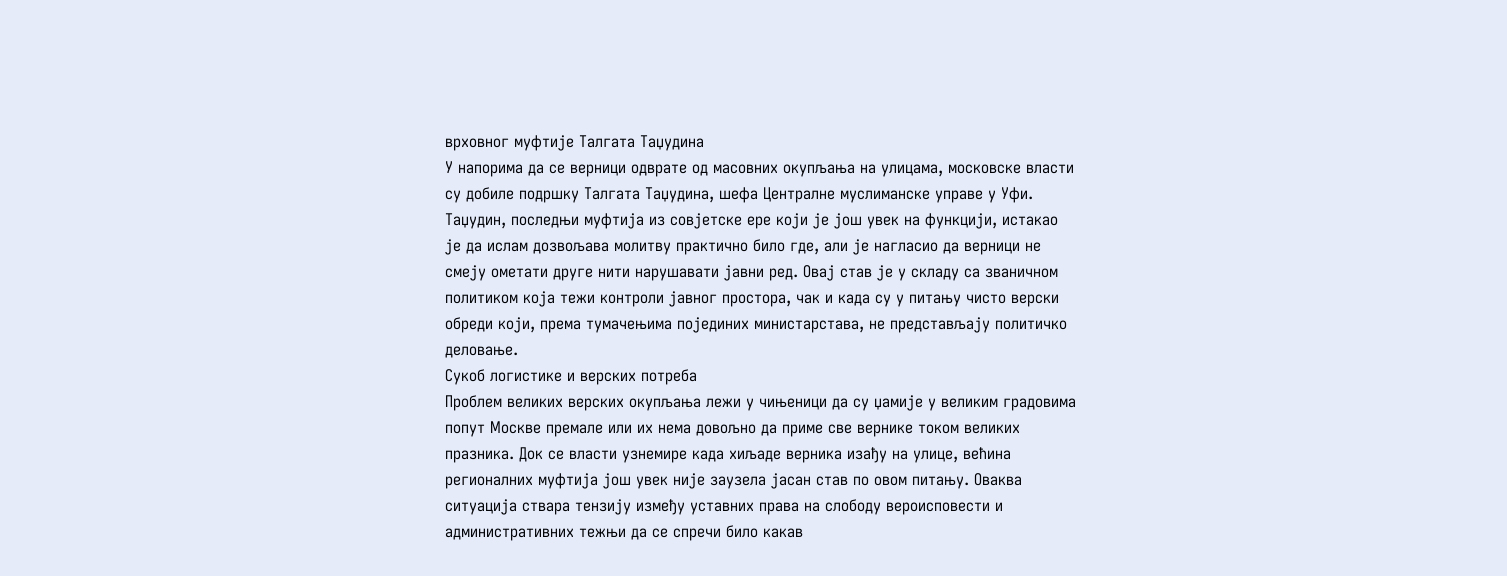врховног муфтије Талгата Таџудина
У напорима да се верници одврате од масовних окупљања на улицама, московске власти су добиле подршку Талгата Таџудина, шефа Централне муслиманске управе у Уфи. Таџудин, последњи муфтија из совјетске ере који је још увек на функцији, истакао је да ислам дозвољава молитву практично било где, али је нагласио да верници не смеју ометати друге нити нарушавати јавни ред. Овај став је у складу са званичном политиком која тежи контроли јавног простора, чак и када су у питању чисто верски обреди који, према тумачењима појединих министарстава, не представљају политичко деловање.
Сукоб логистике и верских потреба
Проблем великих верских окупљања лежи у чињеници да су џамије у великим градовима попут Москве премале или их нема довољно да приме све вернике током великих празника. Док се власти узнемире када хиљаде верника изађу на улице, већина регионалних муфтија још увек није заузела јасан став по овом питању. Оваква ситуација ствара тензију између уставних права на слободу вероисповести и административних тежњи да се спречи било какав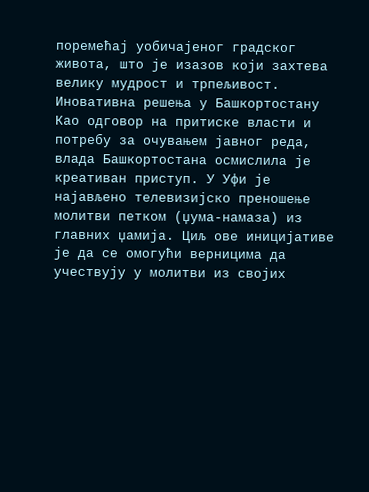поремећај уобичајеног градског живота, што је изазов који захтева велику мудрост и трпељивост.
Иновативна решења у Башкортостану
Као одговор на притиске власти и потребу за очувањем јавног реда, влада Башкортостана осмислила је креативан приступ. У Уфи је најављено телевизијско преношење молитви петком (џума-намаза) из главних џамија. Циљ ове иницијативе је да се омогући верницима да учествују у молитви из својих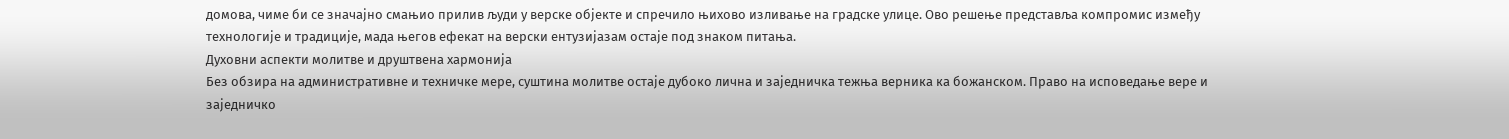домова, чиме би се значајно смањио прилив људи у верске објекте и спречило њихово изливање на градске улице. Ово решење представља компромис између технологије и традиције, мада његов ефекат на верски ентузијазам остаје под знаком питања.
Духовни аспекти молитве и друштвена хармонија
Без обзира на административне и техничке мере, суштина молитве остаје дубоко лична и заједничка тежња верника ка божанском. Право на исповедање вере и заједничко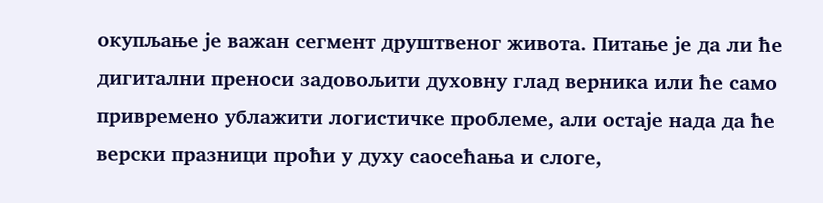окупљање је важан сегмент друштвеног живота. Питање је да ли ће дигитални преноси задовољити духовну глад верника или ће само привремено ублажити логистичке проблеме, али остаје нада да ће верски празници проћи у духу саосећања и слоге,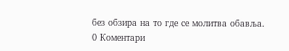без обзира на то где се молитва обавља.
0 Коментари